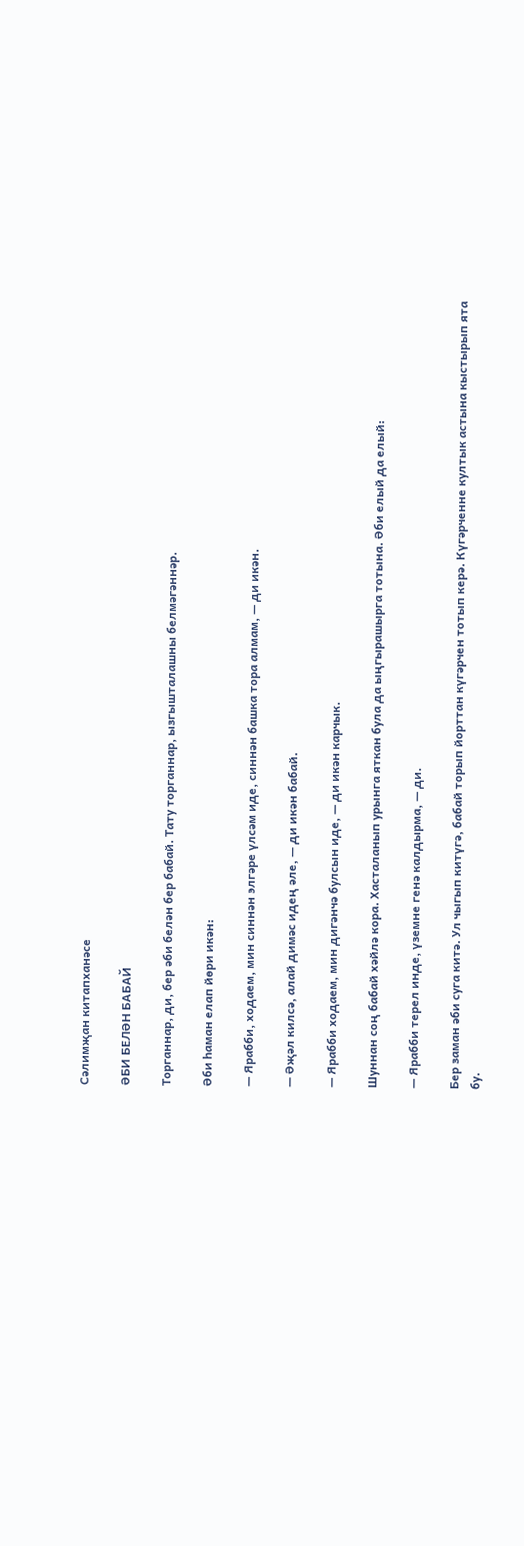Сәлимҗан китапханәсе

ӘБИ БЕЛӘН БАБАЙ

Торганнар, ди, бер әби белән бер бабай. Тату торганнар, ызгышталашны белмәгәннәр.

Әби һаман елап йөри икән:

— Ярабби, ходаем, мин синнән элгәре үлсәм иде, синнән башка тора алмам, — ди икән.

— Әҗәл килсә, алай димәс идең әле, — ди икән бабай.

— Ярабби ходаем, мин дигәнчә булсын иде, — ди икән карчык.

Шуннан соң бабай хәйлә кора. Хасталанып урынга яткан була да ыңгырашырга тотына. Әби елый да елый:

— Ярабби терел инде, үземне генә калдырма, — ди.

Бер заман әби суга китә. Ул чыгып китүгә, бабай торып йорттан күгәрчен тотып керә. Күгәрченне култык астына кыстырып ята бу.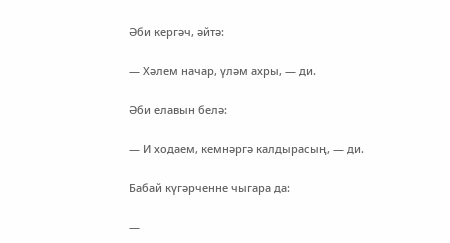Әби кергәч, әйтә:

— Хәлем начар, үләм ахры, — ди.

Әби елавын белә:

— И ходаем, кемнәргә калдырасың, — ди.

Бабай күгәрченне чыгара да:

—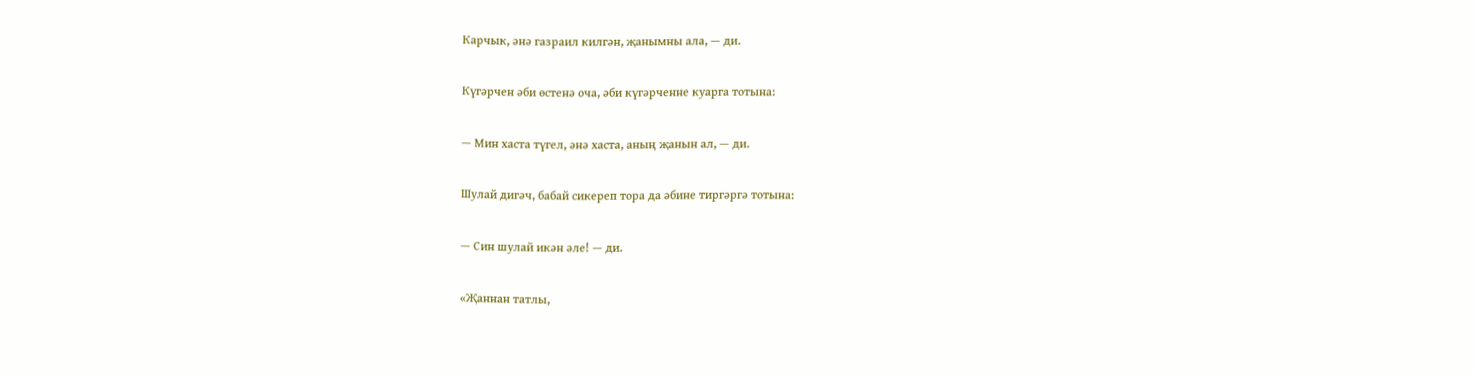Карчык, әнә газраил килгән, җанымны ала, — ди.

Күгәрчен әби өстенә оча, әби күгәрченне куарга тотына:

— Мин хаста түгел, әнә хаста, аның җанын ал, — ди.

Шулай дигәч, бабай сикереп тора да әбине тиргәргә тотына:

— Син шулай икән әле! — ди.

«Җаннан татлы,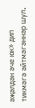әҗәлдән әче юк» дип тикмәгә әйтмәгәннәр шул.